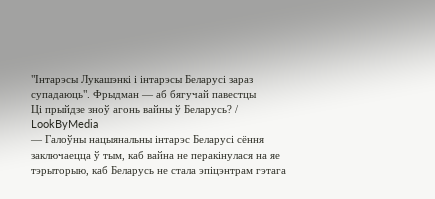"Інтарэсы Лукашэнкі і інтарэсы Беларусі зараз супадаюць". Фрыдман — аб бягучай павестцы
Ці прыйдзе зноў агонь вайны ў Беларусь? / LookByMedia
— Галоўны нацыянальны інтарэс Беларусі сёння заключаецца ў тым, каб вайна не перакінулася на яе тэрыторыю, каб Беларусь не стала эпіцэнтрам гэтага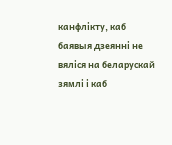канфлікту, каб баявыя дзеянні не вяліся на беларускай зямлі і каб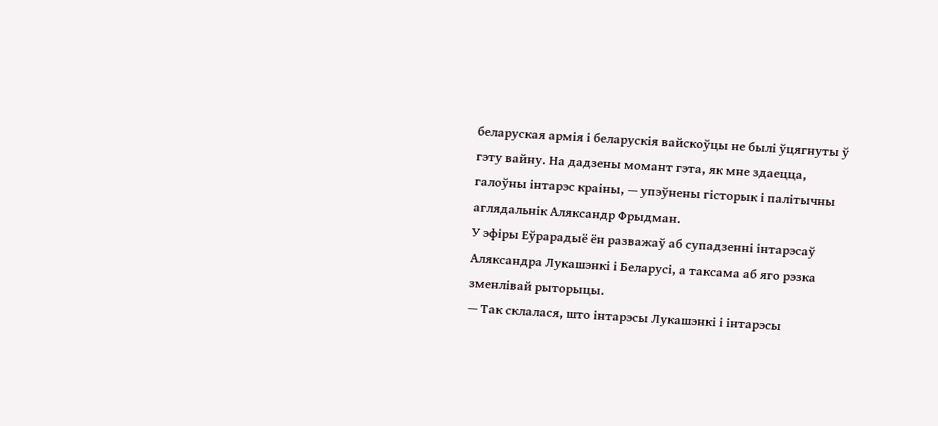беларуская армія і беларускія вайскоўцы не былі ўцягнуты ў гэту вайну. На дадзены момант гэта, як мне здаецца, галоўны інтарэс краіны, — упэўнены гісторык і палітычны аглядальнік Аляксандр Фрыдман.
У эфіры Еўрарадыё ён разважаў аб супадзенні інтарэсаў Аляксандра Лукашэнкі і Беларусі, а таксама аб яго рэзка зменлівай рыторыцы.
— Так склалася, што інтарэсы Лукашэнкі і інтарэсы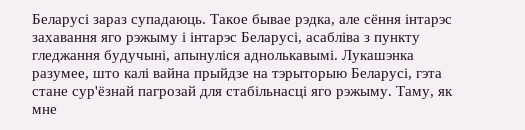Беларусі зараз супадаюць. Такое бывае рэдка, але сёння інтарэс захавання яго рэжыму і інтарэс Беларусі, асабліва з пункту гледжання будучыні, апынуліся аднолькавымі. Лукашэнка разумее, што калі вайна прыйдзе на тэрыторыю Беларусі, гэта стане сур'ёзнай пагрозай для стабільнасці яго рэжыму. Таму, як мне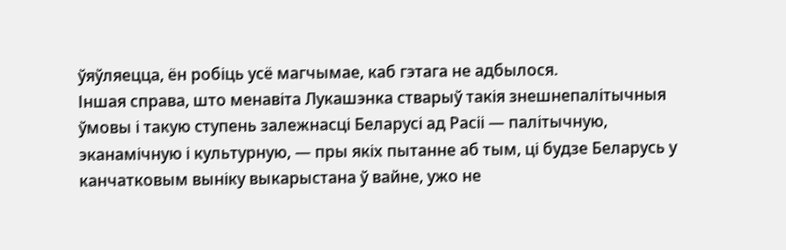ўяўляецца, ён робіць усё магчымае, каб гэтага не адбылося.
Іншая справа, што менавіта Лукашэнка стварыў такія знешнепалітычныя ўмовы і такую ступень залежнасці Беларусі ад Расіі — палітычную, эканамічную і культурную, — пры якіх пытанне аб тым, ці будзе Беларусь у канчатковым выніку выкарыстана ў вайне, ужо не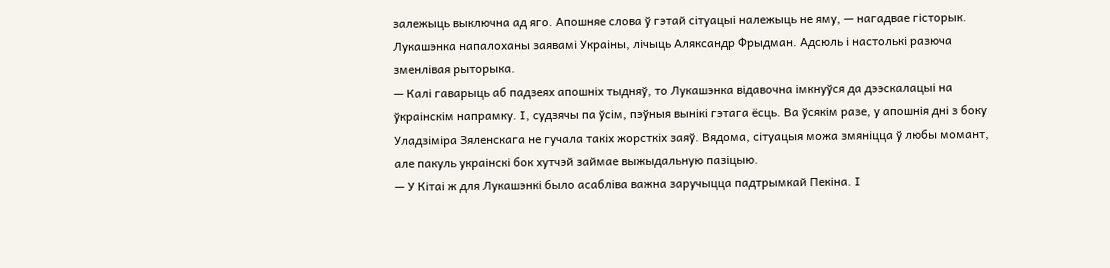залежыць выключна ад яго. Апошняе слова ў гэтай сітуацыі належыць не яму, — нагадвае гісторык.
Лукашэнка напалоханы заявамі Украіны, лічыць Аляксандр Фрыдман. Адсюль і настолькі разюча зменлівая рыторыка.
— Калі гаварыць аб падзеях апошніх тыдняў, то Лукашэнка відавочна імкнуўся да дээскалацыі на ўкраінскім напрамку. І, судзячы па ўсім, пэўныя вынікі гэтага ёсць. Ва ўсякім разе, у апошнія дні з боку Уладзіміра Зяленскага не гучала такіх жорсткіх заяў. Вядома, сітуацыя можа змяніцца ў любы момант, але пакуль украінскі бок хутчэй займае выжыдальную пазіцыю.
— У Кітаі ж для Лукашэнкі было асабліва важна заручыцца падтрымкай Пекіна. І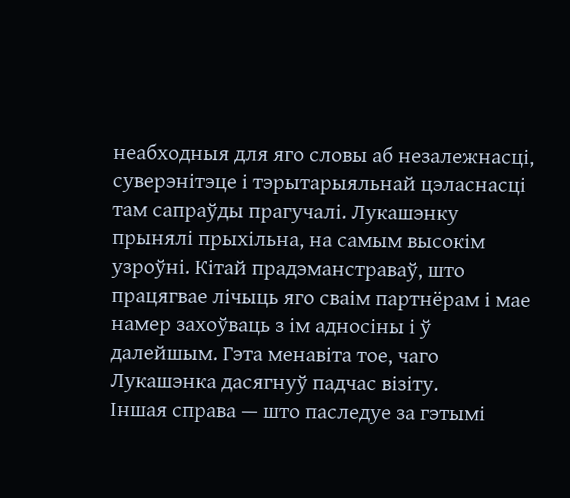неабходныя для яго словы аб незалежнасці, суверэнітэце і тэрытарыяльнай цэласнасці там сапраўды прагучалі. Лукашэнку прынялі прыхільна, на самым высокім узроўні. Кітай прадэманстраваў, што працягвае лічыць яго сваім партнёрам і мае намер захоўваць з ім адносіны і ў далейшым. Гэта менавіта тое, чаго Лукашэнка дасягнуў падчас візіту.
Іншая справа — што паследуе за гэтымі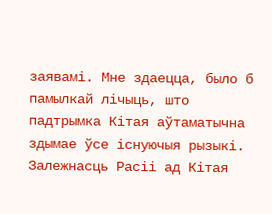заявамі. Мне здаецца, было б памылкай лічыць, што падтрымка Кітая аўтаматычна здымае ўсе існуючыя рызыкі.
Залежнасць Расіі ад Кітая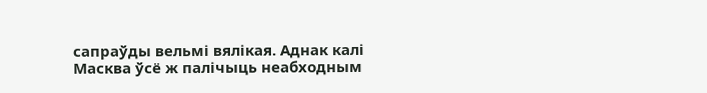сапраўды вельмі вялікая. Аднак калі Масква ўсё ж палічыць неабходным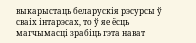выкарыстаць беларускія рэсурсы ў сваіх інтарэсах, то ў яе ёсць магчымасці зрабіць гэта нават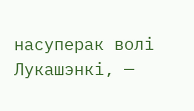насуперак волі Лукашэнкі, —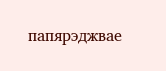папярэджвае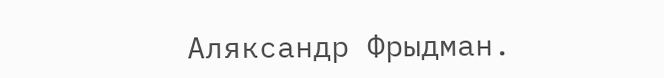Аляксандр Фрыдман.